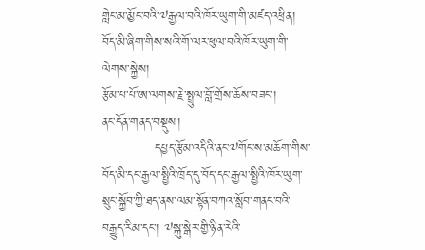གླེང་མ་མྱོང་བའི་༧རྒྱལ་བའི་ཁོར་ཡུག་གི་མཛད་འཕྲིན།
བོད་མི་ཞིག་གིས་སའི་གོ་ལར་ཕུལ་བའི་ཁོར་ཡུག་གི་ལེགས་སྐྱེས།
རྩོམ་པ་པོ་ཨ་ལགས་རྗེ་སྤྲུལ་བློ་གྲོས་ཆོས་བཟང་།
ནང་དོན་གནད་བསྡུས།
            དཔྱད་རྩོམ་འདིའི་ནང་༧གོང་ས་མཆོག་གིས་བོད་མི་དང་རྒྱལ་སྤྱིའི་ཁྲོད་དུ་བོད་དང་རྒྱལ་སྤྱིའི་ཁོར་ཡུག་སྲུང་སྐྱོབ་ཀྱི་ཐད་ནས་ལམ་སྟོན་བཀའ་སློབ་གནང་བའི་བརྒྱུད་རིམ་དང་། ༧སྐུ་སྒེར་གྱི་ཉིན་རེའི་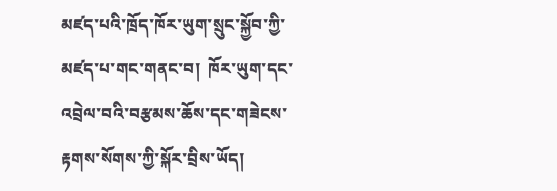མཛད་པའི་ཁྲོད་ཁོར་ཡུག་སྲུང་སྐྱོབ་ཀྱི་མཛད་པ་གང་གནང་བ།  ཁོར་ཡུག་དང་འབྲེལ་བའི་བརྩམས་ཆོས་དང་གཟེངས་རྟགས་སོགས་ཀྱི་སྐོར་བྲིས་ཡོད།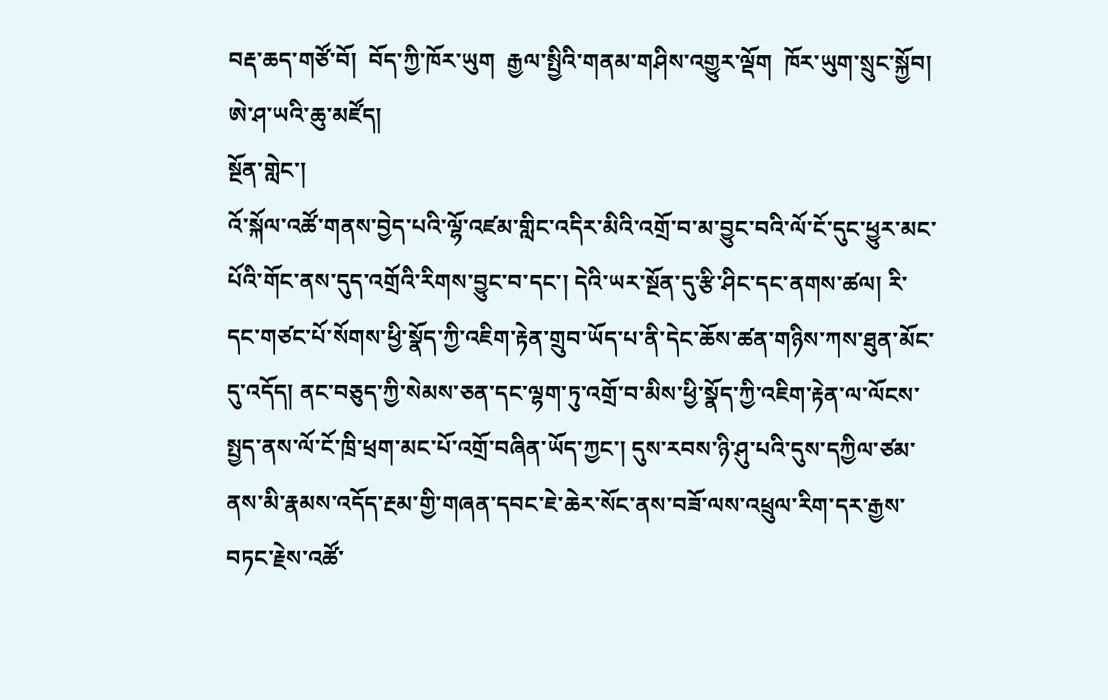བརྡ་ཆད་གཙོ་བོ།  བོད་ཀྱི་ཁོར་ཡུག  རྒྱལ་སྤྱིའི་གནམ་གཤིས་འགྱུར་ལྡོག  ཁོར་ཡུག་སྲུང་སྐྱོབ།  ཨེ་ཤ་ཡའི་ཆུ་མཛོད།
སྔོན་གླེང་།
འོ་སྐོལ་འཚོ་གནས་བྱེད་པའི་ལྷོ་འཛམ་གླིང་འདིར་མིའི་འགྲོ་བ་མ་བྱུང་བའི་ལོ་ངོ་དུང་ཕྱུར་མང་པོའི་གོང་ནས་དུད་འགྲོའི་རིགས་བྱུང་བ་དང་། དེའི་ཡར་སྔོན་དུ་རྩི་ཤིང་དང་ནགས་ཚལ། རི་དང་གཙང་པོ་སོགས་ཕྱི་སྣོད་ཀྱི་འཇིག་རྟེན་གྲུབ་ཡོད་པ་ནི་དེང་ཆོས་ཚན་གཉིས་ཀས་ཐུན་མོང་དུ་འདོད། ནང་བཅུད་ཀྱི་སེམས་ཅན་དང་ལྷག་ཏུ་འགྲོ་བ་མིས་ཕྱི་སྣོད་ཀྱི་འཇིག་རྟེན་ལ་ལོངས་སྤྱད་ནས་ལོ་ངོ་ཁྲི་ཕྲག་མང་པོ་འགྲོ་བཞིན་ཡོད་ཀྱང་། དུས་རབས་ཉི་ཤུ་པའི་དུས་དཀྱིལ་ཙམ་ནས་མི་རྣམས་འདོད་རྔམ་གྱི་གཞན་དབང་ཇེ་ཆེར་སོང་ནས་བཟོ་ལས་འཕྲུལ་རིག་དར་རྒྱས་བཏང་རྗེས་འཚོ་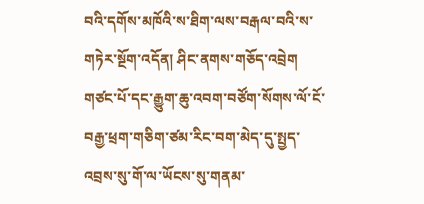བའི་དགོས་མཁོའི་ས་ཐིག་ལས་བརྒལ་བའི་ས་གཏེར་སྔོག་འདོན། ཤིང་ནགས་གཅོད་འབྲེག གཙང་པོ་དང་རྒྱུག་ཆུ་འབག་བཙོག་སོགས་ལོ་ངོ་བརྒྱ་ཕྲག་གཅིག་ཙམ་རིང་བག་མེད་དུ་སྤྱད་འབྲས་སུ་གོ་ལ་ཡོངས་སུ་གནམ་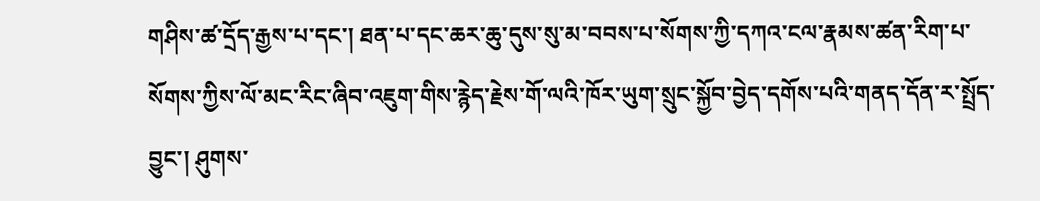གཤིས་ཚ་དྲོད་རྒྱས་པ་དང་། ཐན་པ་དང་ཆར་ཆུ་དུས་སུ་མ་བབས་པ་སོགས་ཀྱི་དཀའ་ངལ་རྣམས་ཚན་རིག་པ་སོགས་ཀྱིས་ལོ་མང་རིང་ཞིབ་འཇུག་གིས་རྙེད་རྗེས་གོ་ལའི་ཁོར་ཡུག་སྲུང་སྐྱོབ་བྱེད་དགོས་པའི་གནད་དོན་ར་སྤྲོད་བྱུང་། ཤུགས་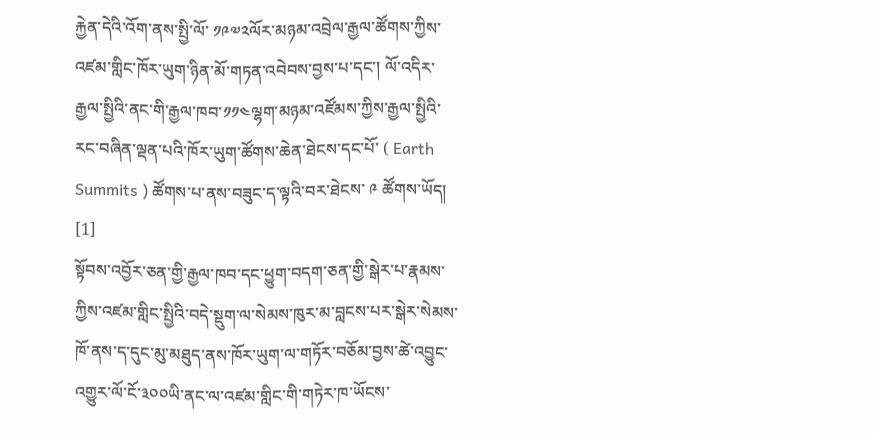རྐྱེན་དེའི་འོག་ནས་སྤྱི་ལོ་ ༡༩༧༢ལོར་མཉམ་འབྲེལ་རྒྱལ་ཚོགས་ཀྱིས་འཛམ་གླིང་ཁོར་ཡུག་ཉིན་མོ་གཏན་འབེབས་བྱས་པ་དང་། ལོ་འདིར་རྒྱལ་སྤྱིའི་ནང་གི་རྒྱལ་ཁབ་༡༡༤ལྷག་མཉམ་འཛོམས་ཀྱིས་རྒྱལ་སྤྱིའི་རང་བཞིན་ལྡན་པའི་ཁོར་ཡུག་ཚོགས་ཆེན་ཐེངས་དང་པོ་ ( Earth Summits ) ཚོགས་པ་ནས་བཟུང་ད་ལྟའི་བར་ཐེངས་ ༩ ཚོགས་ཡོད། [1]
སྟོབས་འབྱོར་ཅན་གྱི་རྒྱལ་ཁབ་དང་ཕྱུག་བདག་ཅན་གྱི་སྒེར་པ་རྣམས་ཀྱིས་འཛམ་གླིང་སྤྱིའི་བདེ་སྡུག་ལ་སེམས་ཁུར་མ་བླངས་པར་སྒེར་སེམས་ཁོ་ནས་ད་དུང་མུ་མཐུད་ནས་ཁོར་ཡུག་ལ་གཏོར་བཅོམ་བྱས་ཚེ་འབྱུང་འགྱུར་ལོ་ངོ་༣༠༠ཡི་ནང་ལ་འཛམ་གླིང་གི་གཏེར་ཁ་ཡོངས་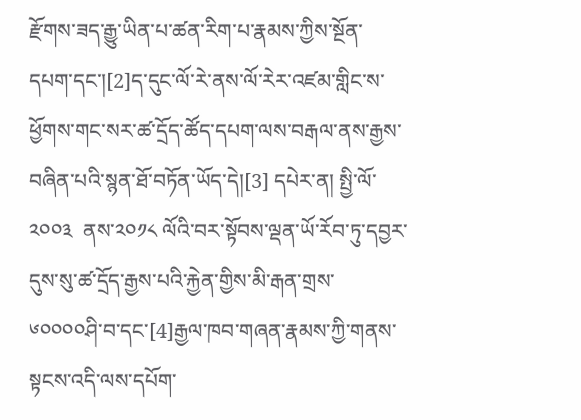རྫོགས་ཟད་རྒྱུ་ཡིན་པ་ཚན་རིག་པ་རྣམས་ཀྱིས་སྔོན་དཔག་དང་།[2]ད་དུང་ལོ་རེ་ནས་ལོ་རེར་འཛམ་གླིང་ས་ཕྱོགས་གང་སར་ཚ་དྲོད་ཚོད་དཔག་ལས་བརྒལ་ནས་རྒྱས་བཞིན་པའི་སྙན་ཐོ་བཏོན་ཡོད་དེ།[3] དཔེར་ན། སྤྱི་ལོ་ ༢༠༠༣  ནས་༢༠༡༨ ལོའི་བར་སྟོབས་ལྡན་ཡོ་རོབ་ཏུ་དབྱར་དུས་སུ་ཚ་དྲོད་རྒྱས་པའི་རྐྱེན་གྱིས་མི་རྒན་གྲས་༦༠༠༠༠ཤི་བ་དང་[4]རྒྱལ་ཁབ་གཞན་རྣམས་ཀྱི་གནས་སྟངས་འདི་ལས་དཔོག་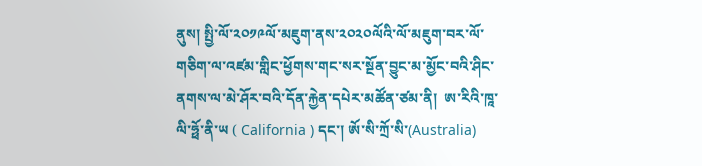ནུས། སྤྱི་ལོ་༢༠༡༩ལོ་མཇུག་ནས་༢༠༢༠ལོའི་ལོ་མཇུག་བར་ལོ་གཅིག་ལ་འཛམ་གླིང་ཕྱོགས་གང་སར་སྔོན་བྱུང་མ་མྱོང་བའི་ཤིང་ནགས་ལ་མེ་ཤོར་བའི་དོན་རྐྱེན་དཔེར་མཚོན་ཙམ་ནི།  ཨ་རིའི་ཁཱ་ལི་ཧྥོ་ནི་ཡ ( California ) དང་། ཨོ་སི་ཀྲོ་སི་(Australia)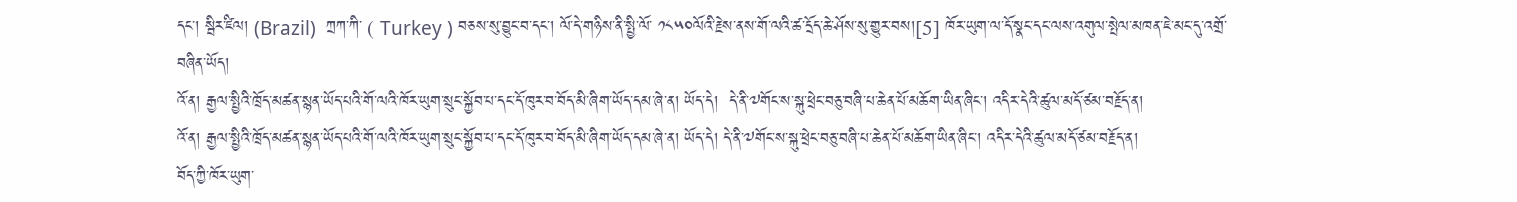དང་། སྦིར་ཛིལ། (Brazil)  ཀྲཀ་ཀི་ ( Turkey ) བཅས་སུ་བྱུང་བ་དང་། ལོ་དེ་གཉིས་ནི་སྤྱི་ལོ་ ༡༨༥༠ལོའི་རྗེས་ནས་གོ་ལའི་ཚ་དྲོད་ཆེ་ཤོས་སུ་གྱུར་བས།[5] ཁོར་ཡུག་ལ་དོ་སྣང་དང་ལས་འགུལ་སྤེལ་མཁན་ཇེ་མང་དུ་འགྲོ་བཞིན་ཡོད།
འོ་ན། རྒྱལ་སྤྱིའི་ཁྲོད་མཚན་སྙན་ཡོད་པའི་གོ་ལའི་ཁོར་ཡུག་སྲུང་སྐྱོབ་པ་དང་དོ་ཁུར་བ་བོད་མི་ཞིག་ཡོད་དམ་ཞེ་ན། ཡོད་དེ།  དེ་ནི་༧གོང་ས་སྐུ་ཕྲེང་བཅུ་བཞི་པ་ཆེན་པོ་མཆོག་ཡིན་ཞིང་། འདིར་དེའི་ཚུལ་མདོ་ཙམ་བརྗོད་ན།
འོ་ན། རྒྱལ་སྤྱིའི་ཁྲོད་མཚན་སྙན་ཡོད་པའི་གོ་ལའི་ཁོར་ཡུག་སྲུང་སྐྱོབ་པ་དང་དོ་ཁུར་བ་བོད་མི་ཞིག་ཡོད་དམ་ཞེ་ན། ཡོད་དེ། དེ་ནི་༧གོང་ས་སྐུ་ཕྲེང་བཅུ་བཞི་པ་ཆེན་པོ་མཆོག་ཡིན་ཞིང་། འདིར་དེའི་ཚུལ་མདོ་ཙམ་བརྗོད་ན།
བོད་ཀྱི་ཁོར་ཡུག་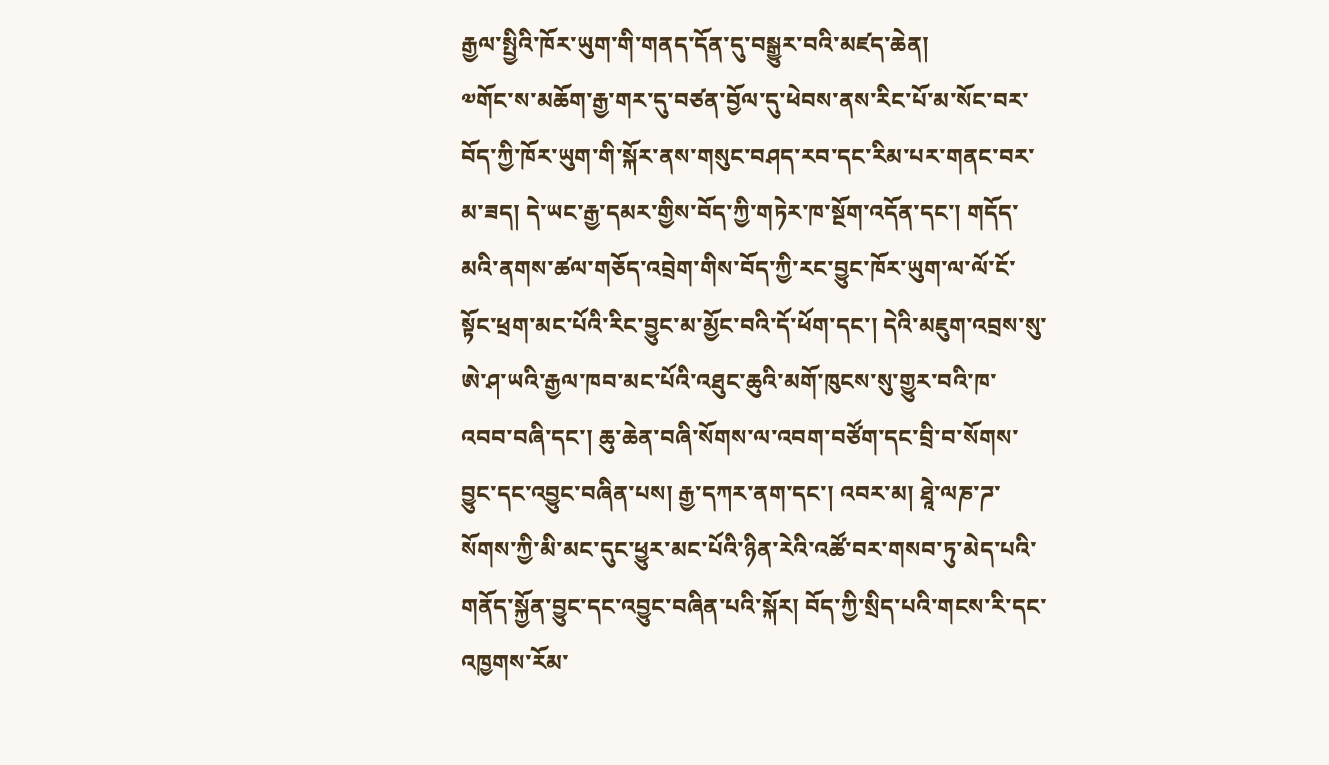རྒྱལ་སྤྱིའི་ཁོར་ཡུག་གི་གནད་དོན་དུ་བསྒྱུར་བའི་མཛད་ཆེན།
༧གོང་ས་མཆོག་རྒྱ་གར་དུ་བཙན་བྱོལ་དུ་ཕེབས་ནས་རིང་པོ་མ་སོང་བར་བོད་ཀྱི་ཁོར་ཡུག་གི་སྐོར་ནས་གསུང་བཤད་རབ་དང་རིམ་པར་གནང་བར་མ་ཟད། དེ་ཡང་རྒྱ་དམར་གྱིས་བོད་ཀྱི་གཏེར་ཁ་སྔོག་འདོན་དང་། གདོད་མའི་ནགས་ཚལ་གཅོད་འབྲེག་གིས་བོད་ཀྱི་རང་བྱུང་ཁོར་ཡུག་ལ་ལོ་ངོ་སྟོང་ཕྲག་མང་པོའི་རིང་བྱུང་མ་མྱོང་བའི་དོ་ཕོག་དང་། དེའི་མཇུག་འབྲས་སུ་ཨེ་ཤ་ཡའི་རྒྱལ་ཁབ་མང་པོའི་འཐུང་ཆུའི་མགོ་ཁུངས་སུ་གྱུར་བའི་ཁ་འབབ་བཞི་དང་། ཆུ་ཆེན་བཞི་སོགས་ལ་འབག་བཙོག་དང་བྲི་བ་སོགས་བྱུང་དང་འབྱུང་བཞིན་པས། རྒྱ་དཀར་ནག་དང་། འབར་མ། ཐཱེ་ལཎ་ཌ་སོགས་ཀྱི་མི་མང་དུང་ཕྱུར་མང་པོའི་ཉིན་རེའི་འཚོ་བར་གསབ་ཏུ་མེད་པའི་གནོད་སྐྱོན་བྱུང་དང་འབྱུང་བཞིན་པའི་སྐོར། བོད་ཀྱི་སྲིད་པའི་གངས་རི་དང་འཁྱགས་རོམ་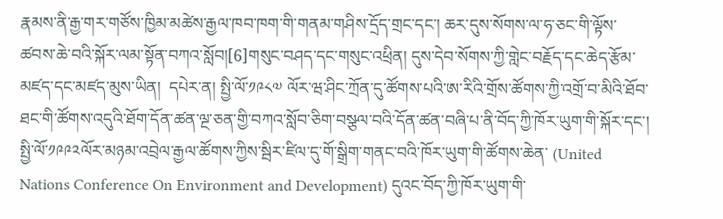རྣམས་ནི་རྒྱ་གར་གཙོས་ཁྱིམ་མཚེས་རྒྱལ་ཁབ་ཁག་གི་གནམ་གཤིས་དྲོད་གྲང་དང་། ཆར་དུས་སོགས་ལ་ཧ་ཅང་གི་ལྟོས་ཚབས་ཆེ་བའི་སྐོར་ལམ་སྟོན་བཀའ་སློབ།[6]གསུང་བཤད་དང་གསུང་འཕྲིན། དུས་དེབ་སོགས་ཀྱི་གླེང་བརྗོད་དང་ཆེད་རྩོམ་མཛད་དང་མཛད་མུས་ཡིན།  དཔེར་ན། སྤྱི་ལོ་༡༩༨༧ ལོར་ཝ་ཤིང་ཀྲོན་དུ་ཚོགས་པའི་ཨ་རིའི་གྲོས་ཚོགས་ཀྱི་འགྲོ་བ་མིའི་ཐོབ་ཐང་གི་ཚོགས་འདུའི་ཐོག་དོན་ཚན་ལྔ་ཅན་གྱི་བཀའ་སློབ་ཅིག་བསྩལ་བའི་དོན་ཚན་བཞི་པ་ནི་བོད་ཀྱི་ཁོར་ཡུག་གི་སྐོར་དང་། སྤྱི་ལོ་༡༩༩༢ལོར་མཉམ་འབྲེལ་རྒྱལ་ཚོགས་ཀྱིས་སྦིར་ཛིལ་དུ་གོ་སྒྲིག་གནང་བའི་ཁོར་ཡུག་གི་ཚོགས་ཆེན་ (United Nations Conference On Environment and Development) དུའང་བོད་ཀྱི་ཁོར་ཡུག་གི་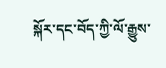སྐོར་དང་བོད་ཀྱི་ལོ་རྒྱུས་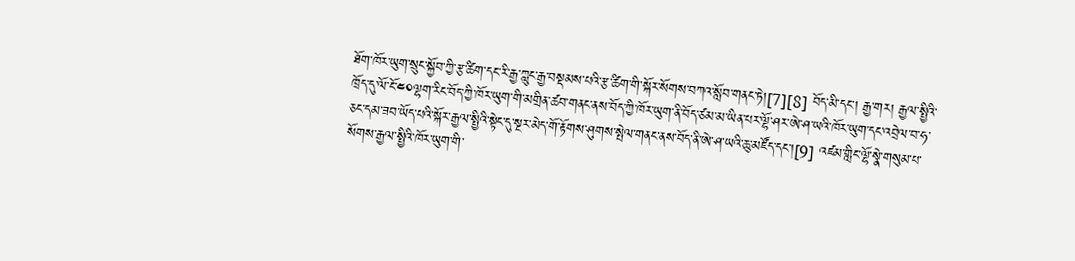ཐོག་ཁོར་ཡུག་སྲུང་སྐྱོབ་ཀྱི་རྩ་ཚིག་དང་རི་རྒྱ་ཀླུང་རྒྱ་བསྡམས་པའི་རྩ་ཚིག་གི་སྐོར་སོགས་བཀའ་སློབ་གནང་ཏེ།[7][8] བོད་མི་དང་། རྒྱ་གར། རྒྱལ་སྤྱིའི་ཁྲོད་དུ་ལོ་ངོ་༤༠ལྷག་རིང་བོད་ཀྱི་ཁོར་ཡུག་གི་མགྲིན་ཚབ་གནང་ནས་བོད་ཀྱི་ཁོར་ཡུག་ནི་བོད་ཙམ་མ་ཡིན་པར་ལྷོ་ཤར་ཨེ་ཤ་ཡའི་ཁོར་ཡུག་དང་འབྲེལ་བ་ཧ་ཅང་དམ་ཟབ་ཡོད་པའི་སྐོར་རྒྱལ་སྤྱིའི་སྟེང་དུ་སྔར་མེད་གོ་རྟོགས་ཤུགས་སྤེལ་གནང་ནས་བོད་ནི་ཨེ་ཤ་ཡའི་ཆུ་མཛོད་དང་།[9] འཛམ་གླིང་ལྷོ་སྣེ་གསུམ་པ་སོགས་རྒྱལ་སྤྱིའི་ཁོར་ཡུག་གི་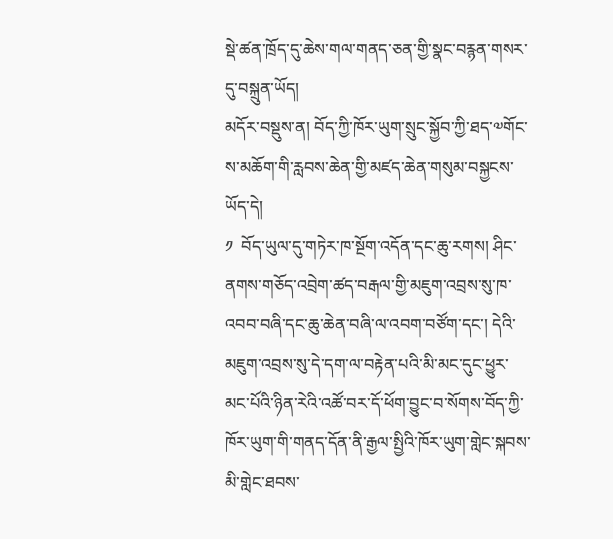སྡེ་ཚན་ཁྲོད་དུ་ཆེས་གལ་གནད་ཅན་གྱི་སྣང་བརྙན་གསར་དུ་བསྐྲུན་ཡོད།
མདོར་བསྡུས་ན། བོད་ཀྱི་ཁོར་ཡུག་སྲུང་སྐྱོབ་ཀྱི་ཐད་༧གོང་ས་མཆོག་གི་རླབས་ཆེན་གྱི་མཛད་ཆེན་གསུམ་བསྐྱངས་ཡོད་དེ།
༡  བོད་ཡུལ་དུ་གཏེར་ཁ་སྔོག་འདོན་དང་ཆུ་རགས། ཤིང་ནགས་གཅོད་འབྲེག་ཚད་བརྒལ་གྱི་མཇུག་འབྲས་སུ་ཁ་འབབ་བཞི་དང་ཆུ་ཆེན་བཞི་ལ་འབག་བཙོག་དང་། དེའི་མཇུག་འབྲས་སུ་དེ་དག་ལ་བརྟེན་པའི་མི་མང་དུང་ཕྱུར་མང་པོའི་ཉིན་རེའི་འཚོ་བར་དོ་ཕོག་བྱུང་བ་སོགས་བོད་ཀྱི་ཁོར་ཡུག་གི་གནད་དོན་ནི་རྒྱལ་སྤྱིའི་ཁོར་ཡུག་གླེང་སྐབས་མི་གླེང་ཐབས་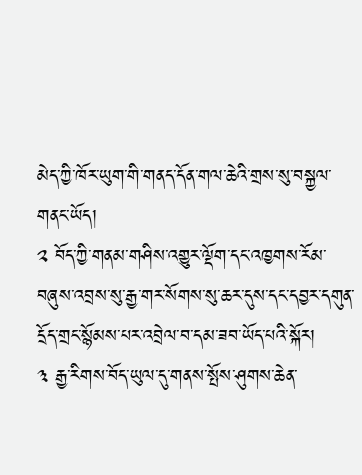མེད་ཀྱི་ཁོར་ཡུག་གི་གནད་དོན་གལ་ཆེའི་གྲས་སུ་བསྐྱལ་གནང་ཡོད།
༢ བོད་ཀྱི་གནམ་གཤིས་འགྱུར་ལྡོག་དང་འཁྱགས་རོམ་བཞུས་འབྲས་སུ་རྒྱ་གར་སོགས་སུ་ཆར་དུས་དང་དབྱར་དགུན་དྲོད་གྲང་སྙོམས་པར་འབྲེལ་བ་དམ་ཟབ་ཡོད་པའི་སྐོར།
༣ རྒྱ་རིགས་བོད་ཡུལ་དུ་གནས་སྤོས་ཤུགས་ཆེན་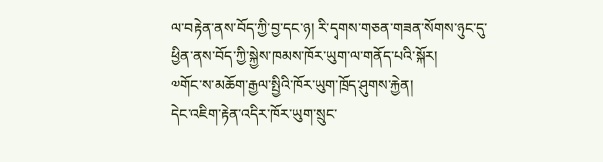ལ་བརྟེན་ནས་བོད་ཀྱི་བྱ་དང་ཉ། རི་དྭགས་གཅན་གཟན་སོགས་ཉུང་དུ་ཕྱིན་ནས་བོད་ཀྱི་སྐྱེས་ཁམས་ཁོར་ཡུག་ལ་གནོད་པའི་སྐོར།
༧གོང་ས་མཆོག་རྒྱལ་སྤྱིའི་ཁོར་ཡུག་ཁྲོད་ཤུགས་རྐྱེན།
དེང་འཇིག་རྟེན་འདིར་ཁོར་ཡུག་སྲུང་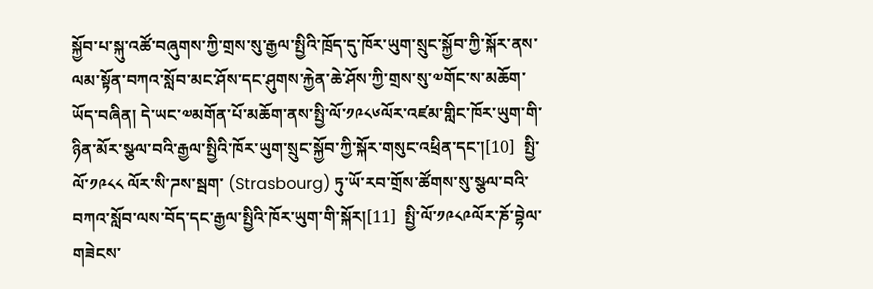སྐྱོབ་པ་སྐུ་འཚོ་བཞུགས་ཀྱི་གྲས་སུ་རྒྱལ་སྤྱིའི་ཁྲོད་དུ་ཁོར་ཡུག་སྲུང་སྐྱོབ་ཀྱི་སྐོར་ནས་ལམ་སྟོན་བཀའ་སློབ་མང་ཤོས་དང་ཤུགས་རྐྱེན་ཆེ་ཤོས་ཀྱི་གྲས་སུ་༧གོང་ས་མཆོག་ཡོད་བཞིན། དེ་ཡང་༧མགོན་པོ་མཆོག་ནས་སྤྱི་ལོ་༡༩༨༦ལོར་འཛམ་གླིང་ཁོར་ཡུག་གི་ཉིན་མོར་སྩལ་བའི་རྒྱལ་སྤྱིའི་ཁོར་ཡུག་སྲུང་སྐྱོབ་ཀྱི་སྐོར་གསུང་འཕྲིན་དང་།[10]  སྤྱི་ལོ་༡༩༨༨ ལོར་སི་ཌས་སྦག་ (Strasbourg) ཏུ་ཡོ་རབ་གྲོས་ཚོགས་སུ་སྩལ་བའི་བཀའ་སློབ་ལས་བོད་དང་རྒྱལ་སྤྱིའི་ཁོར་ཡུག་གི་སྐོར།[11]  སྤྱི་ལོ་༡༩༨༩ལོར་ཎོ་བྷེལ་གཟེངས་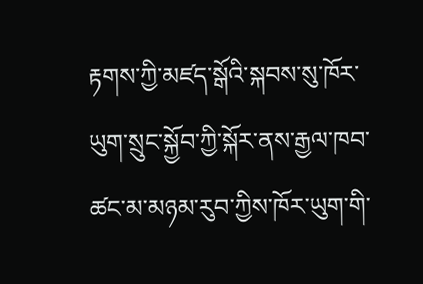རྟགས་ཀྱི་མཛད་སྒོའི་སྐབས་སུ་ཁོར་ཡུག་སྲུང་སྐྱོབ་ཀྱི་སྐོར་ནས་རྒྱལ་ཁབ་ཚང་མ་མཉམ་རུབ་ཀྱིས་ཁོར་ཡུག་གི་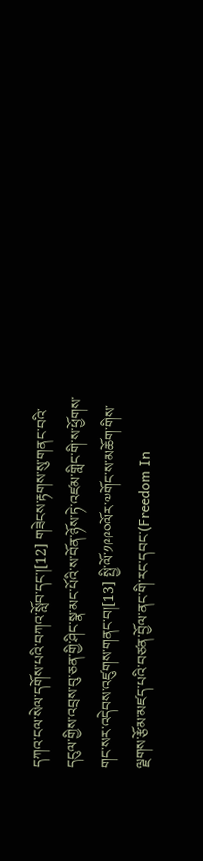དཀའ་ངལ་སེལ་དགོས་པའི་བཀའ་སློབ་དང་།[12] གཟེངས་རྟགས་སུ་གནང་བའི་དངུལ་གྱིས་འབྲས་བུ་ཅན་གྱི་ཤིང་སྣ་མང་པོའི་ས་བོན་ཉོས་ཏེ་འཛམ་གླིང་གི་ས་ཕྱོགས་གང་སར་འདེབས་འཛུགས་གནང་བ།[13] སྤྱི་ལོ་༡༩༩༠ལོར་༧གོང་ས་མཆོག་གིས་ལྗགས་རྩོམ་མཛད་པའི་བཙན་བྱོལ་ནང་གི་རང་དབང་(Freedom In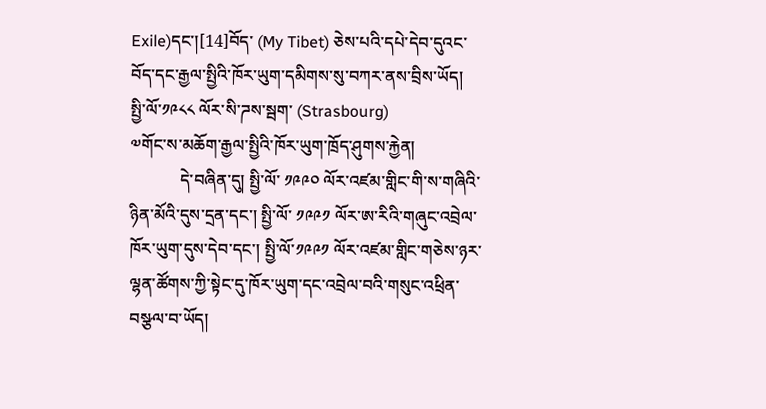Exile)དང་།[14]བོད་ (My Tibet) ཅེས་པའི་དཔེ་དེབ་དུའང་བོད་དང་རྒྱལ་སྤྱིའི་ཁོར་ཡུག་དམིགས་སུ་བཀར་ནས་བྲིས་ཡོད།
སྤྱི་ལོ་༡༩༨༨ ལོར་སི་ཌས་སྦག་ (Strasbourg)
༧གོང་ས་མཆོག་རྒྱལ་སྤྱིའི་ཁོར་ཡུག་ཁྲོད་ཤུགས་རྐྱེན།
            དེ་བཞིན་དུ། སྤྱི་ལོ་ ༡༩༩༠ ལོར་འཛམ་གླིང་གི་ས་གཞིའི་ཉིན་མོའི་དུས་དྲན་དང་། སྤྱི་ལོ་ ༡༩༩༡ ལོར་ཨ་རིའི་གཞུང་འབྲེལ་ཁོར་ཡུག་དུས་དེབ་དང་། སྤྱི་ལོ་༡༩༩༡ ལོར་འཛམ་གླིང་གཅེས་ཉར་ལྷན་ཚོགས་ཀྱི་སྟེང་དུ་ཁོར་ཡུག་དང་འབྲེལ་བའི་གསུང་འཕྲིན་བསྩལ་བ་ཡོད།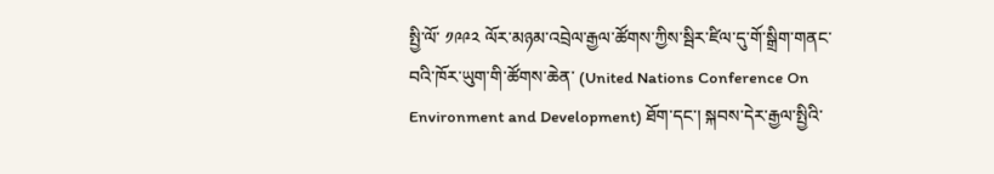སྤྱི་ལོ་ ༡༩༩༢ ལོར་མཉམ་འབྲེལ་རྒྱལ་ཚོགས་ཀྱིས་སྦིར་ཛིལ་དུ་གོ་སྒྲིག་གནང་བའི་ཁོར་ཡུག་གི་ཚོགས་ཆེན་ (United Nations Conference On Environment and Development) ཐོག་དང་། སྐབས་དེར་རྒྱལ་སྤྱིའི་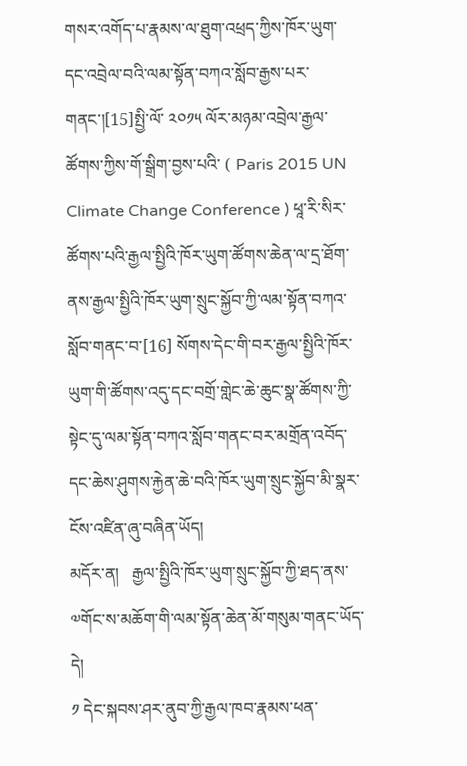གསར་འགོད་པ་རྣམས་ལ་ཐུག་འཕྲད་ཀྱིས་ཁོར་ཡུག་དང་འབྲེལ་བའི་ལམ་སྟོན་བཀའ་སློབ་རྒྱས་པར་གནང་།[15]སྤྱི་ལོ་ ༢༠༡༥ ལོར་མཉམ་འབྲེལ་རྒྱལ་ཚོགས་ཀྱིས་གོ་སྒྲིག་བྱས་པའི་ ( Paris 2015 UN Climate Change Conference ) ཕཱ་རི་སིར་ཚོགས་པའི་རྒྱལ་སྤྱིའི་ཁོར་ཡུག་ཚོགས་ཆེན་ལ་དྲ་ཐོག་ནས་རྒྱལ་སྤྱིའི་ཁོར་ཡུག་སྲུང་སྐྱོབ་ཀྱི་ལམ་སྟོན་བཀའ་སློབ་གནང་བ་[16] སོགས་དེང་གི་བར་རྒྱལ་སྤྱིའི་ཁོར་ཡུག་གི་ཚོགས་འདུ་དང་བགྲོ་གླེང་ཆེ་ཆུང་སྣ་ཚོགས་ཀྱི་སྟེང་དུ་ལམ་སྟོན་བཀའ་སློབ་གནང་བར་མགྲོན་འབོད་དང་ཆེས་ཤུགས་རྐྱེན་ཆེ་བའི་ཁོར་ཡུག་སྲུང་སྐྱོབ་མི་སྣར་ངོས་འཛིན་ཞུ་བཞིན་ཡོད།
མདོར་ན།   རྒྱལ་སྤྱིའི་ཁོར་ཡུག་སྲུང་སྐྱོབ་ཀྱི་ཐད་ནས་༧གོང་ས་མཆོག་གི་ལམ་སྟོན་ཆེན་མོ་གསུམ་གནང་ཡོད་དེ།
༡ དེང་སྐབས་ཤར་ནུབ་ཀྱི་རྒྱལ་ཁབ་རྣམས་ཕན་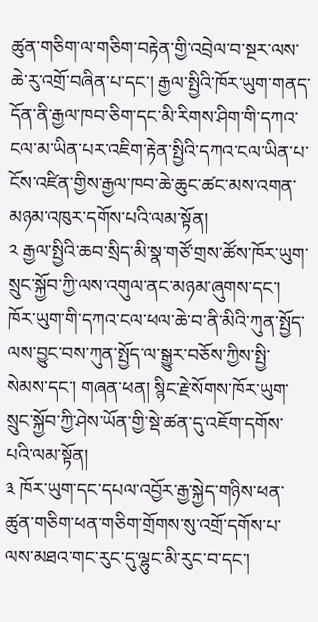ཚུན་གཅིག་ལ་གཅིག་བརྟེན་གྱི་འབྲེལ་བ་སྔར་ལས་ཆེ་རུ་འགྲོ་བཞིན་པ་དང་། རྒྱལ་སྤྱིའི་ཁོར་ཡུག་གནད་དོན་ནི་རྒྱལ་ཁབ་ཅིག་དང་མི་རིགས་ཤིག་གི་དཀའ་ངལ་མ་ཡིན་པར་འཇིག་རྟེན་སྤྱིའི་དཀའ་ངལ་ཡིན་པ་ངོས་འཛིན་གྱིས་རྒྱལ་ཁབ་ཆེ་ཆུང་ཚང་མས་འགན་མཉམ་འཁུར་དགོས་པའི་ལམ་སྟོན།
༢ རྒྱལ་སྤྱིའི་ཆབ་སྲིད་མི་སྣ་གཙོ་གྲས་ཚོས་ཁོར་ཡུག་སྲུང་སྐྱོབ་ཀྱི་ལས་འགུལ་ནང་མཉམ་ཞུགས་དང་། ཁོར་ཡུག་གི་དཀའ་ངལ་ཕལ་ཆེ་བ་ནི་མིའི་ཀུན་སྤྱོད་ལས་བྱུང་བས་ཀུན་སྤྱོད་ལ་སྒྱུར་བཅོས་ཀྱིས་སྤྱི་སེམས་དང་། གཞན་ཕན། སྙིང་རྗེ་སོགས་ཁོར་ཡུག་སྲུང་སྐྱོབ་ཀྱི་ཤེས་ཡོན་གྱི་སྡེ་ཚན་དུ་འཇོག་དགོས་པའི་ལམ་སྟོན།
༣ ཁོར་ཡུག་དང་དཔལ་འབྱོར་རྒྱ་སྐྱེད་གཉིས་ཕན་ཚུན་གཅིག་ཕན་གཅིག་གྲོགས་སུ་འགྲོ་དགོས་པ་ལས་མཐའ་གང་རུང་དུ་ལྷུང་མི་རུང་བ་དང་།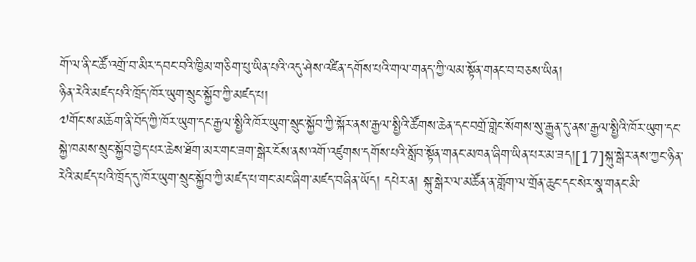གོ་ལ་ནི་ང་ཚོ་འགྲོ་བ་མིར་དབང་བའི་ཁྱིམ་གཅིག་པུ་ཡིན་པའི་འདུ་ཤེས་འཛིན་དགོས་པའི་གལ་གནད་ཀྱི་ལམ་སྟོན་གནང་བ་བཅས་ཡིན།
ཉིན་རེའི་མཛད་པའི་ཁྲོད་ཁོར་ཡུག་སྲུང་སྐྱོབ་ཀྱི་མཛད་པ།
༧གོང་ས་མཆོག་ནི་བོད་ཀྱི་ཁོར་ཡུག་དང་རྒྱལ་སྤྱིའི་ཁོར་ཡུག་སྲུང་སྐྱོབ་ཀྱི་སྐོར་ནས་རྒྱལ་སྤྱིའི་ཚོགས་ཆེན་དང་བགྲོ་གླེང་སོགས་སུ་རྒྱུན་དུ་ནས་རྒྱལ་སྤྱིའི་ཁོར་ཡུག་དང་སྐྱེ་ཁམས་སྲུང་སྐྱོབ་བྱེད་པར་ཆེས་ཐོག་མར་གང་ཟག་སྒེར་ངོས་ནས་འགོ་འཛུགས་དགོས་པའི་སློབ་སྟོན་གནང་མཁན་ཞིག་ཡིན་པར་མ་ཟད།[17]སྐུ་སྒེར་ནས་ཀྱང་ཉིན་རེའི་མཛད་པའི་ཁྲོད་དུ་ཁོར་ཡུག་སྲུང་སྐྱོབ་ཀྱི་མཛད་པ་གང་མང་ཞིག་མཛད་བཞིན་ཡོད། དཔེར་ན། སྐུ་སྒེར་ལ་མཚོན་ན་གློག་ལ་གྲོན་ཆུང་དང་སེར་སྣ་གནང་མི་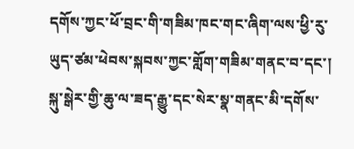དགོས་ཀྱང་ཕོ་བྲང་གི་གཟིམ་ཁང་གང་ཞིག་ལས་ཕྱི་རུ་ཡུད་ཙམ་ཕེབས་སྐབས་ཀྱང་གློག་གཟིམ་གནང་བ་དང་། སྐུ་སྒེར་གྱི་ཆུ་ལ་ཟད་རྒྱུ་དང་སེར་སྣ་གནང་མི་དགོས་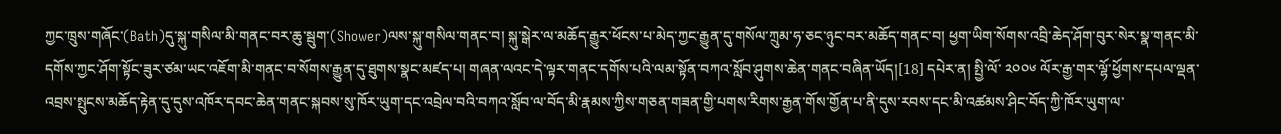ཀྱང་ཁྲུས་གཞོང་(Bath)དུ་སྐུ་གསིལ་མི་གནང་བར་ཆུ་སྦུག་(Shower)ལས་སྐུ་གསིལ་གནང་བ། སྐུ་སྒེར་ལ་མཆོད་རྒྱུར་ཕོངས་པ་མེད་ཀྱང་རྒྱུན་དུ་གསོལ་ཀྲུམ་ཧ་ཅང་ཉུང་བར་མཆོད་གནང་བ། ཕྱག་ཡིག་སོགས་འབྲི་ཆེད་ཤོག་བུར་སེར་སྣ་གནང་མི་དགོས་ཀྱང་ཤོག་སྟོང་ཟུར་ཙམ་ཡང་འཇོག་མི་གནང་བ་སོགས་རྒྱུན་དུ་ཐུགས་སྣང་མཛད་པ། གཞན་ལའང་དེ་ལྟར་གནང་དགོས་པའི་ལམ་སྟོན་བཀའ་སློབ་ཤུགས་ཆེན་གནང་བཞིན་ཡོད།[18] དཔེར་ན། སྤྱི་ལོ་ ༢༠༠༦ ལོར་རྒྱ་གར་ལྷོ་ཕྱོགས་དཔལ་ལྡན་འབྲས་སྤུངས་མཆོད་རྟེན་དུ་དུས་འཁོར་དབང་ཆེན་གནང་སྐབས་སུ་ཁོར་ཡུག་དང་འབྲེལ་བའི་བཀའ་སློབ་ལ་བོད་མི་རྣམས་ཀྱིས་གཅན་གཟན་གྱི་པགས་རིགས་རྒྱན་གོས་གྱོན་པ་ནི་དུས་རབས་དང་མི་འཚམས་ཤིང་བོད་ཀྱི་ཁོར་ཡུག་ལ་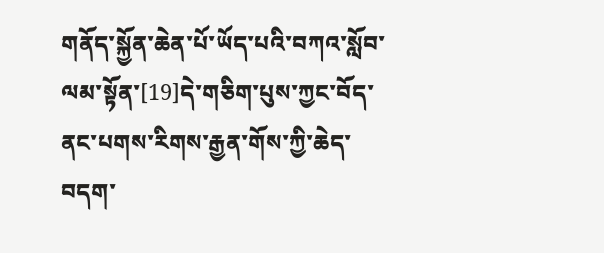གནོད་སྐྱོན་ཆེན་པོ་ཡོད་པའི་བཀའ་སློབ་ལམ་སྟོན་[19]དེ་གཅིག་པུས་ཀྱང་བོད་ནང་པགས་རིགས་རྒྱན་གོས་ཀྱི་ཆེད་བདག་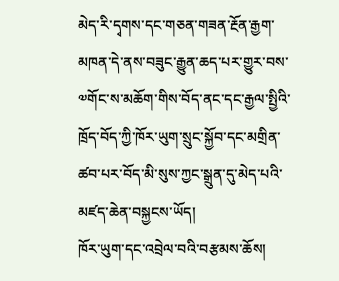མེད་རི་དྭགས་དང་གཅན་གཟན་རྔོན་རྒྱག་མཁན་དེ་ནས་བཟུང་རྒྱུན་ཆད་པར་གྱུར་བས་༧གོང་ས་མཆོག་གིས་བོད་ནང་དང་རྒྱལ་སྤྱིའི་ཁྲོད་བོད་ཀྱི་ཁོར་ཡུག་སྲུང་སྐྱོབ་དང་མགྲིན་ཚབ་པར་བོད་མི་སུས་ཀྱང་སྒྲུན་དུ་མེད་པའི་མཛད་ཆེན་བསྐྱངས་ཡོད།
ཁོར་ཡུག་དང་འབྲེལ་བའི་བརྩམས་ཆོས།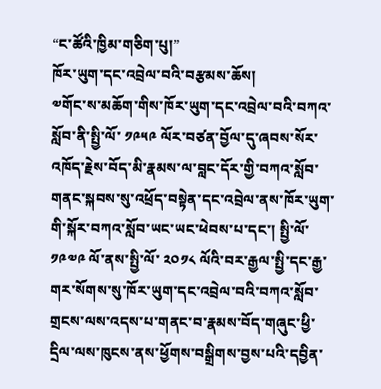“ང་ཚོའི་ཁྱིམ་གཅིག་པུ།”
ཁོར་ཡུག་དང་འབྲེལ་བའི་བརྩམས་ཆོས།
༧གོང་ས་མཆོག་གིས་ཁོར་ཡུག་དང་འབྲེལ་བའི་བཀའ་སློབ་ནི་སྤྱི་ལོ་ ༡༩༥༩ ལོར་བཙན་བྱོལ་དུ་ཞབས་སོར་འཁོད་རྗེས་བོད་མི་རྣམས་ལ་བླང་དོར་གྱི་བཀའ་སློབ་གནང་སྐབས་སུ་འཕྲོད་བསྟེན་དང་འབྲེལ་ནས་ཁོར་ཡུག་གི་སྐོར་བཀའ་སློབ་ཡང་ཡང་ཕེབས་པ་དང་། སྤྱི་ལོ་ ༡༩༧༩ ལོ་ནས་སྤྱི་ལོ་ ༢༠༡༨ ལོའི་བར་རྒྱལ་སྤྱི་དང་རྒྱ་གར་སོགས་སུ་ཁོར་ཡུག་དང་འབྲེལ་བའི་བཀའ་སློབ་གྲངས་ལས་འདས་པ་གནང་བ་རྣམས་བོད་གཞུང་ཕྱི་དྲིལ་ལས་ཁུངས་ནས་ཕྱོགས་བསྒྲིགས་བྱས་པའི་དབྱིན་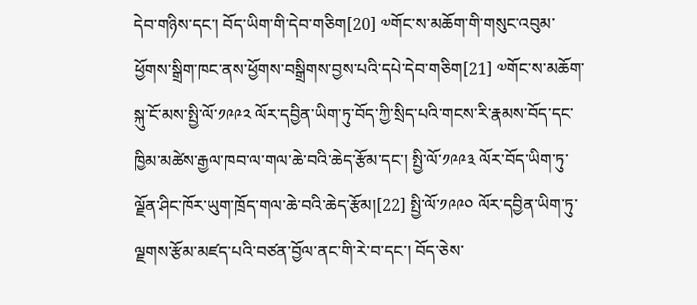དེབ་གཉིས་དང་། བོད་ཡིག་གི་དེབ་གཅིག[20] ༧གོང་ས་མཆོག་གི་གསུང་འབུམ་ཕྱོགས་སྒྲིག་ཁང་ནས་ཕྱོགས་བསྒྲིགས་བྱས་པའི་དཔེ་དེབ་གཅིག[21] ༧གོང་ས་མཆོག་སྐུ་ངོ་མས་སྤྱི་ལོ་༡༩༩༢ ལོར་དབྱིན་ཡིག་ཏུ་བོད་ཀྱི་སྲིད་པའི་གངས་རི་རྣམས་བོད་དང་ཁྱིམ་མཚེས་རྒྱལ་ཁབ་ལ་གལ་ཆེ་བའི་ཆེད་རྩོམ་དང་། སྤྱི་ལོ་༡༩༩༣ ལོར་བོད་ཡིག་ཏུ་ལྗོན་ཤིང་ཁོར་ཡུག་ཁྲོད་གལ་ཆེ་བའི་ཆེད་རྩོམ།[22] སྤྱི་ལོ་༡༩༩༠ ལོར་དབྱིན་ཡིག་ཏུ་ལྗགས་རྩོམ་མཛད་པའི་བཙན་བྱོལ་ནང་གི་རེ་བ་དང་། བོད་ཅེས་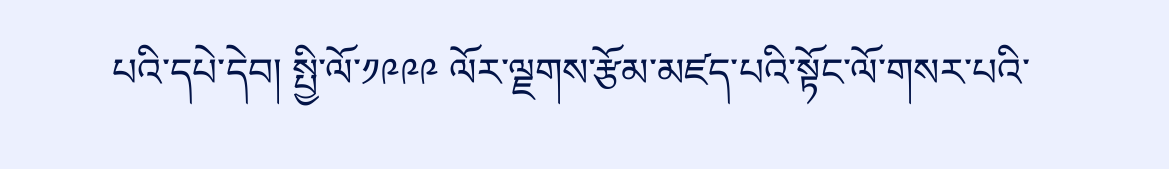པའི་དཔེ་དེབ། སྤྱི་ལོ་༡༩༩༩ ལོར་ལྗགས་རྩོམ་མཛད་པའི་སྟོང་ལོ་གསར་པའི་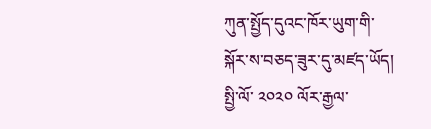ཀུན་སྤྱོད་དུའང་ཁོར་ཡུག་གི་སྐོར་ས་བཅད་ཟུར་དུ་མཛད་ཡོད། སྤྱི་ལོ་ ༢༠༢༠ ལོར་རྒྱལ་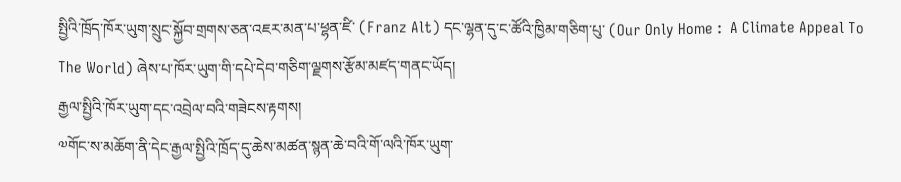སྤྱིའི་ཁྲོད་ཁོར་ཡུག་སྲུང་སྐྱོབ་གྲགས་ཅན་འཇར་མན་པ་ཕྷན་ཛི་ (Franz Alt) དང་ལྷན་དུ་ང་ཚོའི་ཁྱིམ་གཅིག་པུ་ (Our Only Home :  A Climate Appeal To The World) ཞེས་པ་ཁོར་ཡུག་གི་དཔེ་དེབ་གཅིག་ལྗགས་རྩོམ་མཛད་གནང་ཡོད།
རྒྱལ་སྤྱིའི་ཁོར་ཡུག་དང་འབྲེལ་བའི་གཟེངས་རྟགས།
༧གོང་ས་མཆོག་ནི་དེང་རྒྱལ་སྤྱིའི་ཁྲོད་དུ་ཆེས་མཚན་སྙན་ཆེ་བའི་གོ་ལའི་ཁོར་ཡུག་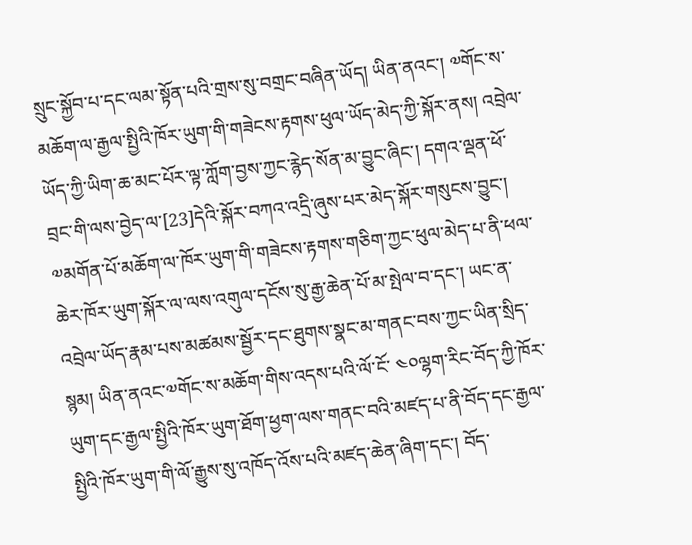སྲུང་སྐྱོབ་པ་དང་ལམ་སྟོན་པའི་གྲས་སུ་བགྲང་བཞིན་ཡོད། ཡིན་ནའང་། ༧གོང་ས་མཆོག་ལ་རྒྱལ་སྤྱིའི་ཁོར་ཡུག་གི་གཟེངས་རྟགས་ཕུལ་ཡོད་མེད་ཀྱི་སྐོར་ནས། འབྲེལ་ཡོད་ཀྱི་ཡིག་ཆ་མང་པོར་ལྟ་ཀློག་བྱས་ཀྱང་རྙེད་སོན་མ་བྱུང་ཞིང་། དགའ་ལྡན་ཕོ་བྲང་གི་ལས་བྱེད་ལ་[23]དེའི་སྐོར་བཀའ་འདྲི་ཞུས་པར་མེད་སྐོར་གསུངས་བྱུང་། ༧མགོན་པོ་མཆོག་ལ་ཁོར་ཡུག་གི་གཟེངས་རྟགས་གཅིག་ཀྱང་ཕུལ་མེད་པ་ནི་ཕལ་ཆེར་ཁོར་ཡུག་སྐོར་ལ་ལས་འགུལ་དངོས་སུ་རྒྱ་ཆེན་པོ་མ་སྤེལ་བ་དང་། ཡང་ན་འབྲེལ་ཡོད་རྣམ་པས་མཚམས་སྦྱོར་དང་ཐུགས་སྣང་མ་གནང་བས་ཀྱང་ཡིན་སྲིད་སྙམ། ཡིན་ནའང་༧གོང་ས་མཆོག་གིས་འདས་པའི་ལོ་ངོ་ ༤༠ལྷག་རིང་བོད་ཀྱི་ཁོར་ཡུག་དང་རྒྱལ་སྤྱིའི་ཁོར་ཡུག་ཐོག་ཕྱག་ལས་གནང་བའི་མཛད་པ་ནི་བོད་དང་རྒྱལ་སྤྱིའི་ཁོར་ཡུག་གི་ལོ་རྒྱུས་སུ་འཁོད་འོས་པའི་མཛད་ཆེན་ཞིག་དང་། བོད་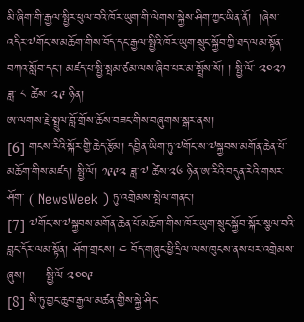མི་ཞིག་གི་རྒྱལ་སྤྱིར་ཕུལ་བའི་ཁོར་ཡུག་གི་ལེགས་སྐྱེས་ཤིག་ཀྱང་ཡིན་ནོ།  །ཞེས་འདིར་༧གོང་ས་མཆོག་གིས་བོད་དང་རྒྱལ་སྤྱིའི་ཁོར་ཡུག་སྲུང་སྐྱོབ་ཀྱི་ཐད་ལམ་སྟོན་བཀའ་སློབ་དང་། མཛད་པ་སྤྱི་སྤམ་ཙམ་ལས་ཞིབ་པར་མ་སྤྲོས་སོ། ། སྤྱི་ལོ་ ༢༠༢༡ ཟླ་ ༨ ཚེས་ ༢༩ ཉིན།
ཨ་ལགས་རྗེ་སྤྲུལ་བློ་གྲོས་ཆོས་བཟང་གིས་བཞུགས་སྒར་ནས།
[6] གངས་རིའི་སྐོར་གྱི་ཆེད་རྩོམ། དབྱིན་ཡིག་ཏུ་༧གོང་ས་༧སྐྱབས་མགོན་ཆེན་པོ་མཆོག་གིས་མཛད། སྤྱི་ལོ། ༡༩༩༢ ཟླ་༧ ཚེས་༢༦ ཉིན་ཨ་རིའི་བདུན་རེའི་གསར་ཤོག་ ( NewsWeek ) ཏུ་འགྲེམས་སྤེལ་གནང་།
[7] ༧གོང་ས་༧སྐྱབས་མགོན་ཆེན་པོ་མཆོག་གིས་ཁོར་ཡུག་སྲུང་སྐྱོབ་སྐོར་སྩལ་བའི་བླང་དོར་ལམ་སྟོན། ཤོག་གྲངས། ༤ བོད་གཞུང་ཕྱི་དྲིལ་ལས་ཁུངས་ནས་པར་འགྲེམས་ཞུས།     སྤྱི་ལོ ༢༠༠༩
[8] སི་ཏུ་བྱང་ཆུབ་རྒྱལ་མཚན་གྱིས་སྐྱེ་ཤིང་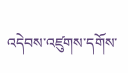འདེབས་འཛུགས་དགོས་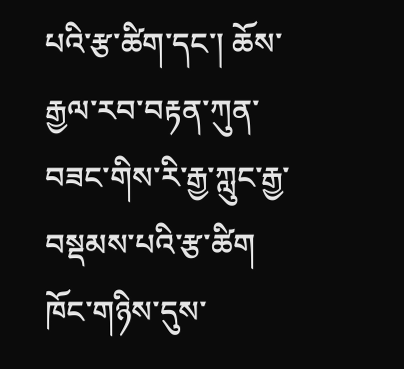པའི་རྩ་ཚིག་དང་། ཆོས་རྒྱལ་རབ་བརྟན་ཀུན་བཟང་གིས་རི་རྒྱ་ཀླུང་རྒྱ་བསྡམས་པའི་རྩ་ཚིག   ཁོང་གཉིས་དུས་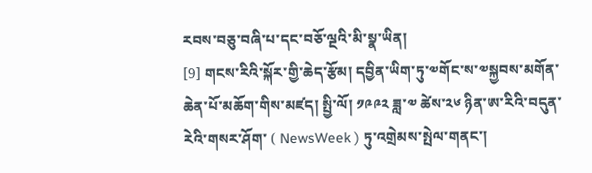རབས་བཅུ་བཞི་པ་དང་བཅོ་ལྔའི་མི་སྣ་ཡིན།
[9] གངས་རིའི་སྐོར་གྱི་ཆེད་རྩོམ། དབྱིན་ཡིག་ཏུ་༧གོང་ས་༧སྐྱབས་མགོན་ཆེན་པོ་མཆོག་གིས་མཛད། སྤྱི་ལོ། ༡༩༩༢ ཟླ་༧ ཚེས་༢༦ ཉིན་ཨ་རིའི་བདུན་རེའི་གསར་ཤོག་ ( NewsWeek ) ཏུ་འགྲེམས་སྤེལ་གནང་།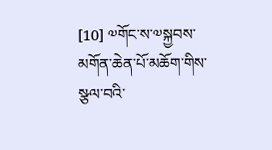[10] ༧གོང་ས་༧སྐྱབས་མགོན་ཆེན་པོ་མཆོག་གིས་སྩལ་བའི་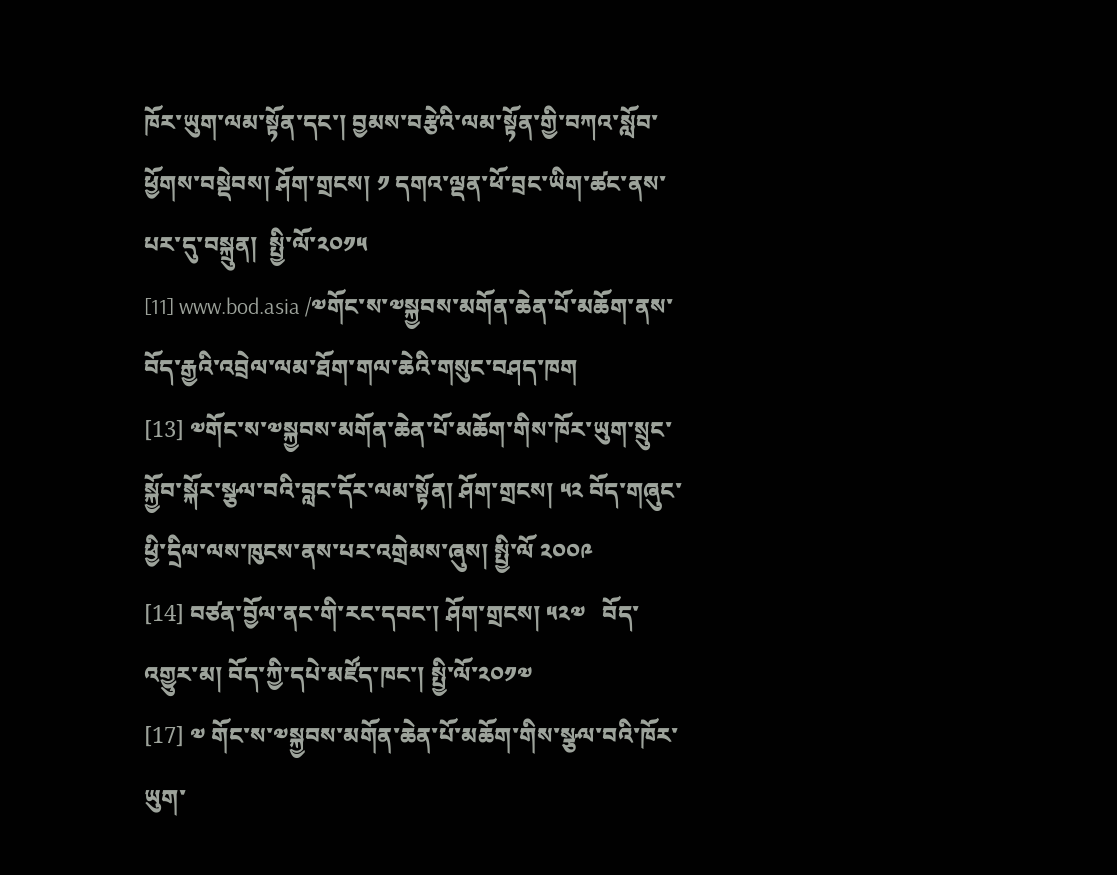ཁོར་ཡུག་ལམ་སྟོན་དང་། བྱམས་བརྩེའི་ལམ་སྟོན་གྱི་བཀའ་སློབ་ཕྱོགས་བསྡེབས། ཤོག་གྲངས། ༡ དགའ་ལྡན་ཕོ་བྲང་ཡིག་ཚང་ནས་པར་དུ་བསྐྲུན།  སྤྱི་ལོ་༢༠༡༥
[11] www.bod.asia /༧གོང་ས་༧སྐྱབས་མགོན་ཆེན་པོ་མཆོག་ནས་བོད་རྒྱའི་འབྲེལ་ལམ་ཐོག་གལ་ཆེའི་གསུང་བཤད་ཁག
[13] ༧གོང་ས་༧སྐྱབས་མགོན་ཆེན་པོ་མཆོག་གིས་ཁོར་ཡུག་སྲུང་སྐྱོབ་སྐོར་སྩལ་བའི་བླང་དོར་ལམ་སྟོན། ཤོག་གྲངས། ༥༢ བོད་གཞུང་ཕྱི་དྲིལ་ལས་ཁུངས་ནས་པར་འགྲེམས་ཞུས། སྤྱི་ལོ ༢༠༠༩
[14] བཙན་བྱོལ་ནང་གི་རང་དབང་། ཤོག་གྲངས། ༥༢༧   བོད་འགྱུར་མ། བོད་ཀྱི་དཔེ་མཛོད་ཁང་། སྤྱི་ལོ་༢༠༡༧
[17] ༧ གོང་ས་༧སྐྱབས་མགོན་ཆེན་པོ་མཆོག་གིས་སྩལ་བའི་ཁོར་ཡུག་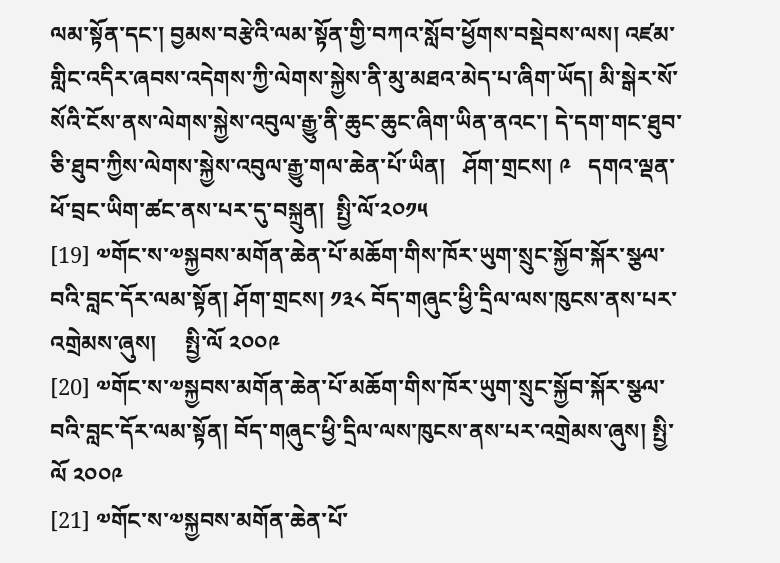ལམ་སྟོན་དང་། བྱམས་བརྩེའི་ལམ་སྟོན་གྱི་བཀའ་སློབ་ཕྱོགས་བསྡེབས་ལས། འཛམ་གླིང་འདིར་ཞབས་འདེགས་ཀྱི་ལེགས་སྐྱེས་ནི་མུ་མཐའ་མེད་པ་ཞིག་ཡོད། མི་སྒེར་སོ་སོའི་ངོས་ནས་ལེགས་སྐྱེས་འབུལ་རྒྱུ་ནི་ཆུང་ཆུང་ཞིག་ཡིན་ནའང་། དེ་དག་གང་ཐུབ་ཅི་ཐུབ་ཀྱིས་ལེགས་སྐྱེས་འབུལ་རྒྱུ་གལ་ཆེན་པོ་ཡིན།   ཤོག་གྲངས། ༩   དགའ་ལྡན་ཕོ་བྲང་ཡིག་ཚང་ནས་པར་དུ་བསྐྲུན།  སྤྱི་ལོ་༢༠༡༥
[19] ༧གོང་ས་༧སྐྱབས་མགོན་ཆེན་པོ་མཆོག་གིས་ཁོར་ཡུག་སྲུང་སྐྱོབ་སྐོར་སྩལ་བའི་བླང་དོར་ལམ་སྟོན། ཤོག་གྲངས། ༡༣༨ བོད་གཞུང་ཕྱི་དྲིལ་ལས་ཁུངས་ནས་པར་འགྲེམས་ཞུས།     སྤྱི་ལོ ༢༠༠༩
[20] ༧གོང་ས་༧སྐྱབས་མགོན་ཆེན་པོ་མཆོག་གིས་ཁོར་ཡུག་སྲུང་སྐྱོབ་སྐོར་སྩལ་བའི་བླང་དོར་ལམ་སྟོན། བོད་གཞུང་ཕྱི་དྲིལ་ལས་ཁུངས་ནས་པར་འགྲེམས་ཞུས། སྤྱི་ལོ ༢༠༠༩
[21] ༧གོང་ས་༧སྐྱབས་མགོན་ཆེན་པོ་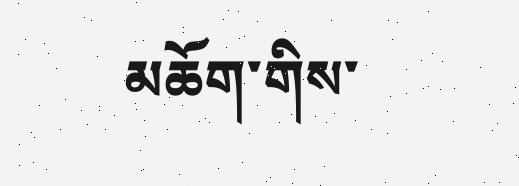མཆོག་གིས་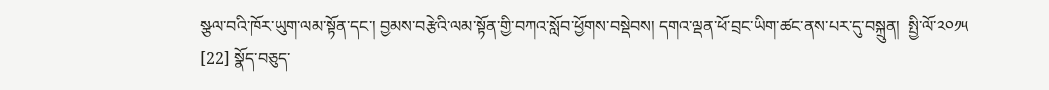སྩལ་བའི་ཁོར་ཡུག་ལམ་སྟོན་དང་། བྱམས་བརྩེའི་ལམ་སྟོན་གྱི་བཀའ་སློབ་ཕྱོགས་བསྡེབས། དགའ་ལྡན་ཕོ་བྲང་ཡིག་ཚང་ནས་པར་དུ་བསྐྲུན།  སྤྱི་ལོ་༢༠༡༥
[22] སྣོད་བཅུད་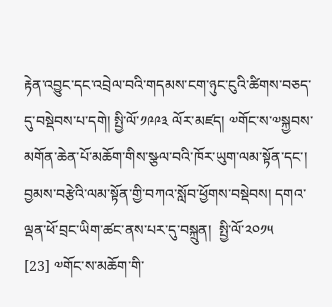རྟེན་འབྱུང་དང་འབྲེལ་བའི་གདམས་ངག་ཉུང་ངུའི་ཚིགས་བཅད་དུ་བསྡེབས་པ་དགེ། སྤྱི་ལོ་༡༩༩༣ ལོར་མཛད། ༧གོང་ས་༧སྐྱབས་མགོན་ཆེན་པོ་མཆོག་གིས་སྩལ་བའི་ཁོར་ཡུག་ལམ་སྟོན་དང་། བྱམས་བརྩེའི་ལམ་སྟོན་གྱི་བཀའ་སློབ་ཕྱོགས་བསྡེབས། དགའ་ལྡན་ཕོ་བྲང་ཡིག་ཚང་ནས་པར་དུ་བསྐྲུན།  སྤྱི་ལོ་༢༠༡༥
[23] ༧གོང་ས་མཆོག་གི་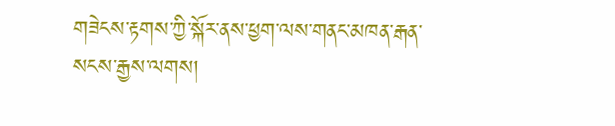གཟེངས་རྟགས་ཀྱི་སྐོར་ནས་ཕྱག་ལས་གནང་མཁན་རྒན་སངས་རྒྱས་ལགས།